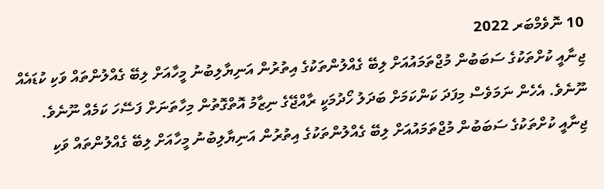10 ނޮވެމްބަރ 2022
ޖިނާއީ ކުށްތަކުގެ ސަބަބުން މުޖްތަމައުއަށް ލިބޭ ގެއްލުންތަކުގެ އިތުރުން އަނިޔާލިބުނު މީހާއަށް ލިބޭ ގެއްލުންތައް ވަކި ކުޑައެއް ނޫނެވެ. އެހެން ނަމަވެސް މިފަދަ ކަންކަމަށް ބަދަލު ހޯދުމަކީ ރާއްޖޭގެ ނިޒާމު އޮތްގޮތުން މިހާތަނަށް ފަސޭހަ ކަމެއް ނޫނެވެ.
ޖިނާއީ ކުށްތަކުގެ ސަބަބުން މުޖްތަމައުއަށް ލިބޭ ގެއްލުންތަކުގެ އިތުރުން އަނިޔާލިބުނު މީހާއަށް ލިބޭ ގެއްލުންތައް ވަކި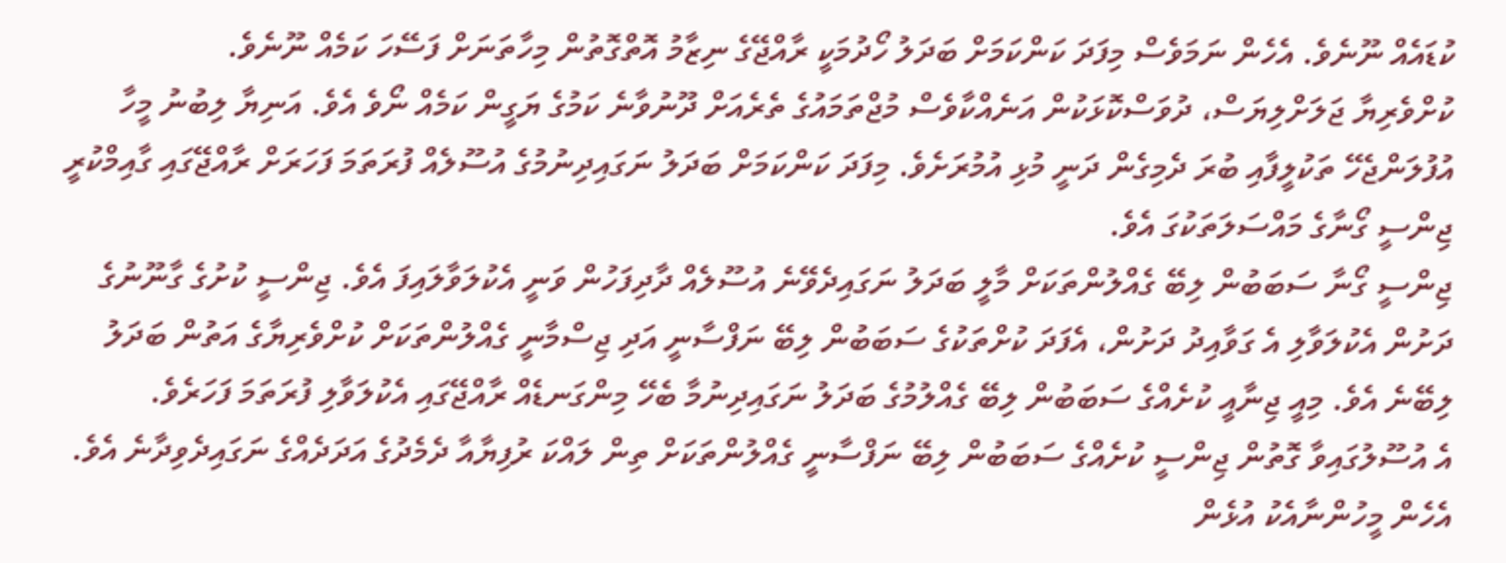ކުޑައެއް ނޫނެވެ. އެހެން ނަމަވެސް މިފަދަ ކަންކަމަށް ބަދަލު ހޯދުމަކީ ރާއްޖޭގެ ނިޒާމު އޮތްގޮތުން މިހާތަނަށް ފަސޭހަ ކަމެއް ނޫނެވެ.
ކުށްވެރިޔާ ޖަލަށްލިޔަސް، ދުވަސްކޮޅަކުން އަނެއްކާވެސް މުޖްތަމައުގެ ތެރެއަށް ދޫނުވާނެ ކަމުގެ ޔަގީން ކަމެއް ނޯވެ އެވެ. އަނިޔާ ލިބުނު މީހާ އުފުލަންޖެހޭ ތަކުލީފާއި ބުރަ ދެމިގެން ދަނީ މުޅި އުމުރަށެވެ. މިފަދަ ކަންކަމަށް ބަދަލު ނަގައިދިނުމުގެ އުސޫލެއް ފުރަތަމަ ފަހަރަށް ރާއްޖޭގައި ގާއިމްކުރީ ޖިންސީ ގޯނާގެ މައްސަލަތަކުގަ އެވެ.
ޖިންސީ ގޯނާ ސަބަބުން ލިބޭ ގެއްލުންތަކަށް މާލީ ބަދަލު ނަގައިދެވޭނެ އުސޫލެއް ދާދިފަހުން ވަނީ އެކުލަވާލައިފަ އެވެ. ޖިންސީ ކުށުގެ ގާނޫނުގެ ދަށުން އެކުލަވާލި އެ ގަވާއިދު ދަށުން، އެފަދަ ކުށްތަކުގެ ސަބަބުން ލިބޭ ނަފްސާނީ އަދި ޖިސްމާނީ ގެއްލުންތަކަށް ކުށްވެރިޔާގެ އަތުން ބަދަލު ލިބޭނެ އެވެ. މިއީ ޖިނާއީ ކުށެއްގެ ސަބަބުން ލިބޭ ގެއްލުމުގެ ބަދަލު ނަގައިދިނުމާ ބެހޭ މިންގަނޑެއް ރާއްޖޭގައި އެކުލަވާލި ފުރަތަމަ ފަހަރެވެ.
އެ އުސޫލުގައިވާ ގޮތުން ޖިންސީ ކުށެއްގެ ސަބަބުން ލިބޭ ނަފްސާނީ ގެއްލުންތަކަށް ތިން ލައްކަ ރުފިޔާއާ ދެމެދުގެ އަދަދެއްގެ ނަގައިދެވިދާނެ އެވެ. އެހެން މީހުންނާއެކު އުޅެން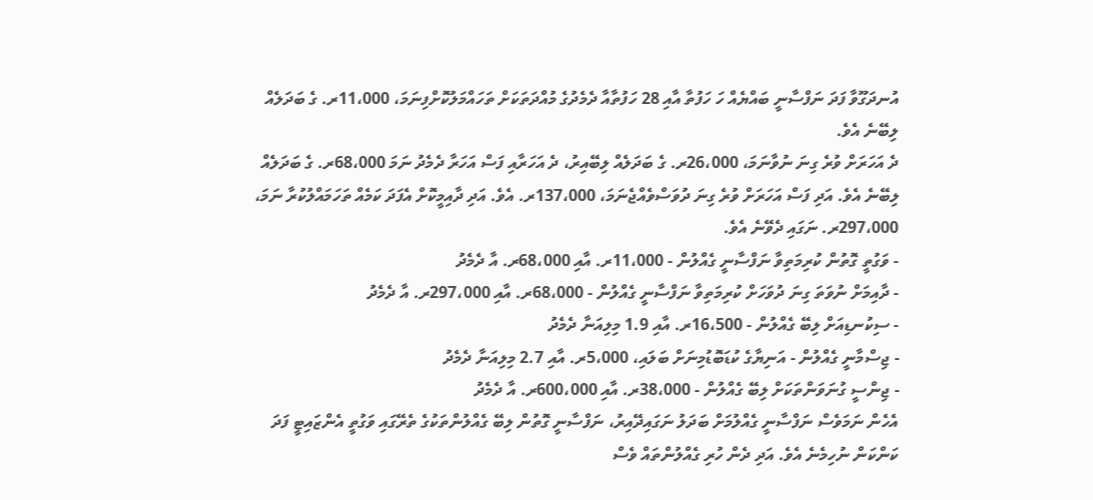އުނދަގޫވާ ފަދަ ނަފްސާނީ ބައްޔެއް ހަ ހަފުތާ އާއި 28 ހަފުތާއާ ދެމެދުގެ މުއްދަތަކަށް ތަހައްމަލުކޮށްފިނަމަ، 11،000ރ. ގެ ބަދަލެއް ލިބޭނެ އެވެ.
ދެ އަހަރަށް ވުރެ ގިނަ ނުވާނަމަ، 26،000ރ. ގެ ބަދަލެއް ލިބޭއިރު، ދެ އަހަރާއި ފަސް އަހަރާ ދެމެދު ނަމަ 68،000ރ. ގެ ބަދަލެއް ލިބޭނެ އެވެ. އަދި ފަސް އަހަރަށް ވުރެ ގިނަ ދުވަސްވެއްޖެނަމަ، 137،000ރ. އެވެ. އަދި ދާއިމީކޮށް އެފަދަ ކަމެއް ތަހަމައްލުކުރާ ނަމަ، 297،000ރ. ނަގައި ދެވޭނެ އެވެ.
- ވަގުތީ ގޮތުން ކުރިމަތިވާ ނަފްސާނީ ގެއްލުން - 11،000ރ. އާއި 68،000ރ. އާ ދެމެދު
- ދާއިމަށް ނުވަތަ ގިނަ ދުވަހަށް ކުރިމަތިވާ ނަފްސާނީ ގެއްލުން - 68،000ރ. އާއި 297،000ރ. އާ ދެމެދު
- ސިކުނޑިއަށް ލިބޭ ގެއްލުން - 16،500ރ. އާއި 1.9 މިލިއަނާ ދެމެދު
- ޖިސްމާނީ ގެއްލުން - އަނިޔާގެ ކުޑަބޮޑުމިނަށް ބަލައި، 5،000ރ. އާއި 2.7 މިލިއަނާ ދެމެދު
- ޖިންސީ ގުނަވަންތަކަށް ލިބޭ ގެއްލުން - 38،000ރ. އާއި 600،000ރ. އާ ދެމެދު
އެހެން ނަމަވެސް ނަފްސާނީ ގެއްލުމަށް ބަދަލު ނަގައިދޭއިރު، ނަފްސާނީ ގޮތުން ލިބޭ ގެއްލުންތަކުގެ ތެރޭގައި ވަގުތީ އެންޒައިޓީ ފަދަ ކަންކަން ނުހިމެނެ އެވެ. އަދި ދެން ހުރި ގެއްލުންތައް ވެސް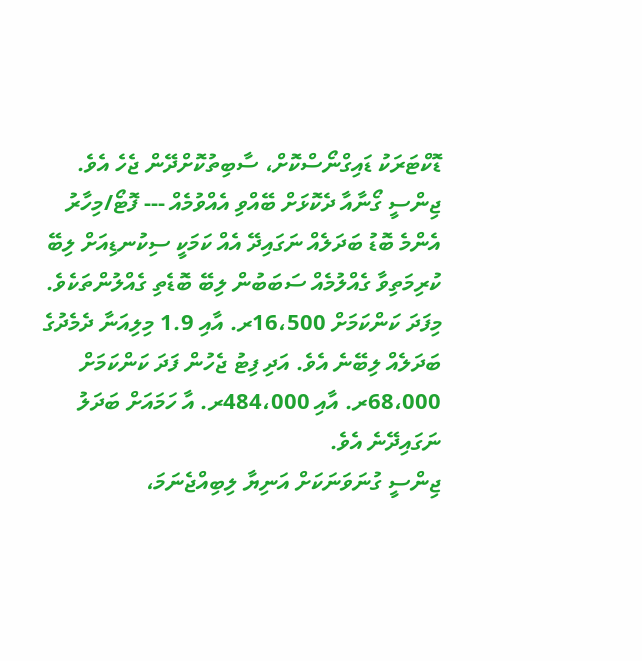ޑޮކްޓަރަކު ޑައިގްނޯސްކޮށް، ސާބިތުކޮށްދޭން ޖެހެ އެވެ.
ޖިންސީ ގޯނާއާ ދެކޮޅަށް ބޭއްވި އެއްވުމެއް --- ފޮޓޯ/މިހާރު
އެންމެ ބޮޑު ބަދަލެއް ނަގައިދޭ އެއް ކަމަކީ ސިކުނޑިއަށް ލިބޭ ކުރިމަތިވާ ގެއްލުމެއް ސަބަބުން ލިބޭ ބޮޑެތި ގެއްލުންތަކެވެ. މިފަދަ ކަންކަމަށް 16،500ރ. އާއި 1.9 މިލިއަނާ ދެމެދުގެ ބަދަލެއް ލިބޭނެ އެވެ. އަދި ފިޓު ޖެހުން ފަދަ ކަންކަމަށް 68،000ރ. އާއި 484،000ރ. އާ ހަމައަށް ބަދަލު ނަގައިދޭނެ އެވެ.
ޖިންސީ ގުނަވަނަކަށް އަނިޔާ ލިބިއްޖެނަމަ،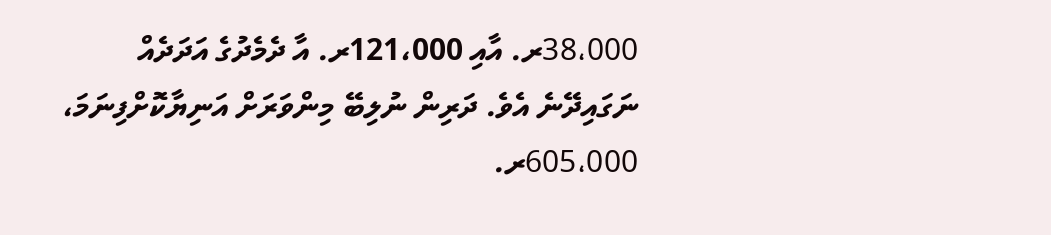38،000ރ. އާއި 121،000ރ. އާ ދެމެދުގެ އަދަދެއް ނަގައިދޭނެ އެވެ. ދަރިން ނުލިބޭ މިންވަރަށް އަނިޔާކޮށްފިނަމަ، 605،000ރ.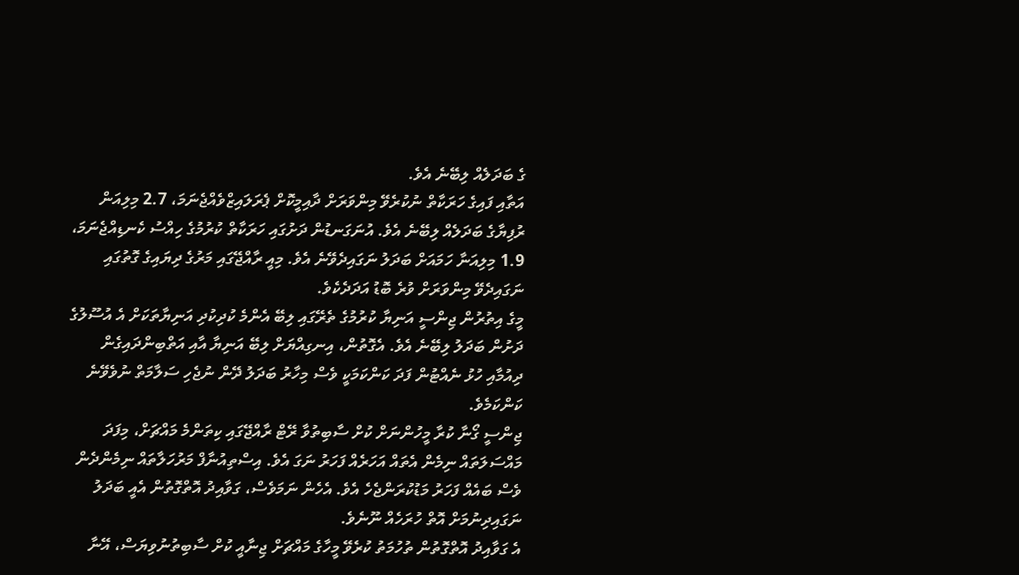ގެ ބަދަލެއް ލިބޭނެ އެވެ.
އަތާއި ފައިގެ ހަރަކާތް ނުކުރެވޭ މިންވަރަށް ދާއިމީކޮށް ޕެރަލައިޒްވެއްޖެނަމަ، 2.7 މިލިއަން ރުފިޔާގެ ބަދަލެއް ލިބޭނެ އެވެ. އުނަގަނޑުން ދަށުގައި ހަރަކާތް ކުރުމުގެ ހިއްސު ކެނޑިއްޖެނަމަ، 1.9 މިލިއަނާ ހަމައަށް ބަދަލު ނަގައިދެވޭނެ އެވެ. މިއީ ރާއްޖޭގައި މަރުގެ ދިޔައިގެ ގޮތުގައި ނަގައިދެވޭ މިންވަރަށް ވުރެ ބޮޑު އަދަދެކެވެ.
މީގެ އިތުރުން ޖިންސީ އަނިޔާ ކުރުމުގެ ތެރޭގައި ލިބޭ އެންމެ ކުދިކުދި އަނިޔާތަކަށް އެ އުސޫލުގެ ދަށުން ބަދަލު ލިބޭނެ އެވެ. އެގޮތުން، އިނގިއްޔަށް ލިބޭ އަނިޔާ އާއި އަތްބިންދައިގެން ދިއުމާއި ހުޅު ނެއްޓުން ފަދަ ކަންކަމަކީ ވެސް މިހާރު ބަދަލު ދޭން ނުޖެހި ސަލާމަތް ނުވެވޭނެ ކަންކަމެވެ.
ޖިންސީ ގޯނާ ކުރާ މީހުންނަށް ކުށް ސާބިތުވާ ރޭޓް ރާއްޖޭގައި ކިތަންމެ މައްޗަށް، މިފަދަ މައްސަލަތައް ނިމެން އެތައް އަހަރެއް ފަހަރު ނަގަ އެވެ. އިސްތިއުނާފް މަރުހަލާތައް ނިމެންދެން ވެސް ބައެއް ފަހަރު މަޑުކުރަންޖެހެ އެވެ. އެހެން ނަމަވެސް، ގަވާއިދު އޮތްގޮތުން އެއީ ބަދަލު ނަގައިދިނުމަށް އޮތް ހުރަހެއް ނޫނެވެ.
އެ ގަވާއިދު އޮތްގޮތުން ތުހުމަތު ކުރެވޭ މީހާގެ މައްޗަށް ޖިނާއީ ކުށް ސާބިތުނުވިޔަސް، އޭނާ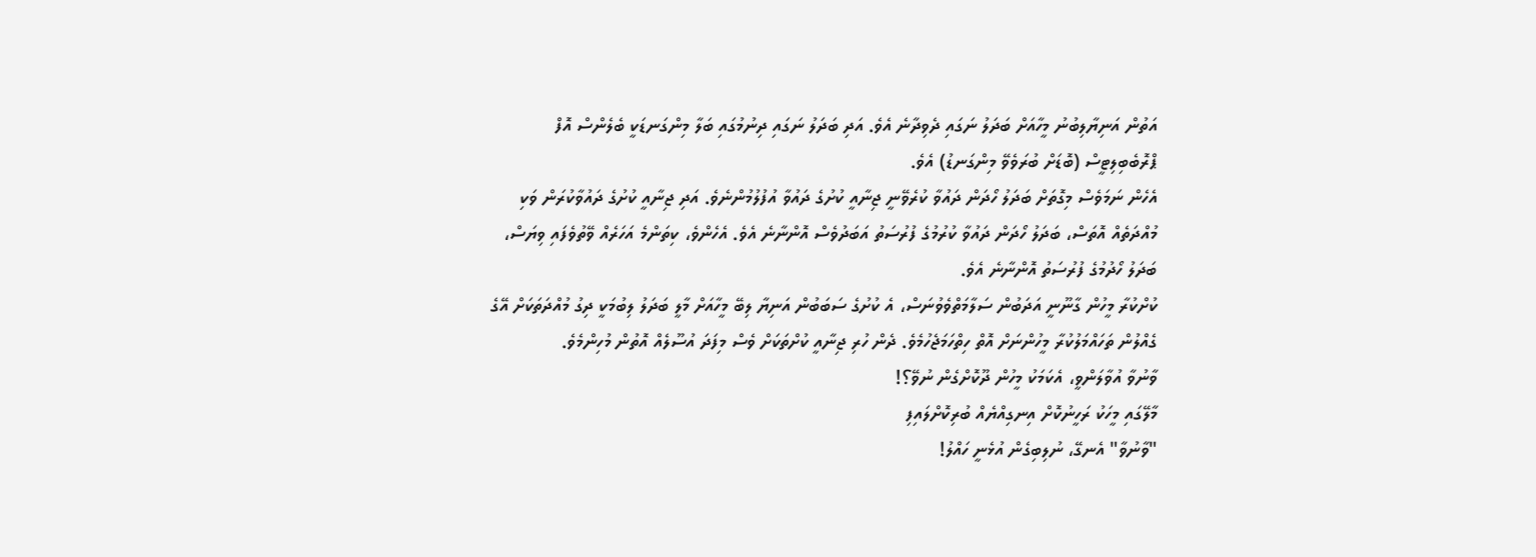އަތުން އަނިޔާލިބުނު މީހާއަށް ބަދަލު ނަގައި ދެވިދާނެ އެވެ. އަދި ބަދަލު ނަގައި ދިނުމުގައި ބަލާ މިންގަނޑަކީ ބެލެންސް އޮފް ޕްރޮބެބިލިޓީސް (ބޮޑަށް ބުރަވެވޭ މިންގަނޑު) އެވެ.
އެހެން ނަމަވެސް މިގޮތަށް ބަދަލު ހޯދަން ދައުވާ ކުރެވޭނީ ޖިނާއީ ކުށުގެ ދައުވާ އުފުލުމުންނެވެ. އަދި ޖިނާއީ ކުށުގެ ދައުވާކުރަން ވަކި މުއްދަތެއް އޮތަސް، ބަދަލު ހޯދަން ދައުވާ ކުރުމުގެ ފުރުސަތު އަބަދުވެސް އޮންނާނެ އެވެ. އެހެންވެ، ކިތަންމެ އަހަރެއް ވޭތުވެފައި ވިޔަސް، ބަދަލު ހޯދުމުގެ ފުރުސަތު އޮންނާނެ އެވެ.
ކުށްކުރާ މީހުން ގާނޫނީ އަދަބުން ސަލާމަތްވެވުނަސް، އެ ކުށުގެ ސަބަބުން އަނިޔާ ލިބޭ މީހާއަށް މާލީ ބަދަލު ލިބުމަކީ ދިގު މުއްދަތަކަށް އޭގެ ގެއްލުން ތަހައްމަލުކުރާ މީހުންނަށް އޮތް ހިތްހަމަޖެހުމެވެ. ދެން ހުރި ޖިނާއީ ކުށްތަކަށް ވެސް މިފަދަ އުސޫލެއް އޮތުން މުހިންމެވެ.
ވާނުވާ އުވާލަންވީ، އެކަމަކު މީހުން ދޫކޮށްގެން ނުވޭ؟!
މާލޭގައި މީހަކު ރަހީނުކޮށް އިނގިއްޔެއް ބުރިކޮށްލައިފި
"ވާނުވާ" އެނގޭ، ނުލިބިގެން އުޅެނީ ހައްލު!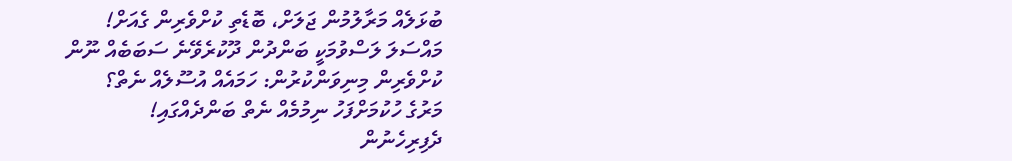ބުޅަލެއް މަރާލުމުން ޖަލަށް، ބޮޑެތި ކުށްވެރިން ގެއަށް!
މައްސަލަ ލަސްވުމަކީ ބަންދުން ދޫކުރެވޭނެ ސަބަބެއް ނޫން
ކުށްވެރިން މިނިވަންކުރުން: ހަމައެއް އުސޫލެއް ނެތް؟
މަރުގެ ހުކުމަށްފަހު ނިމުމެއް ނެތް ބަންދެއްގައި!
ދެފިރިހެނުން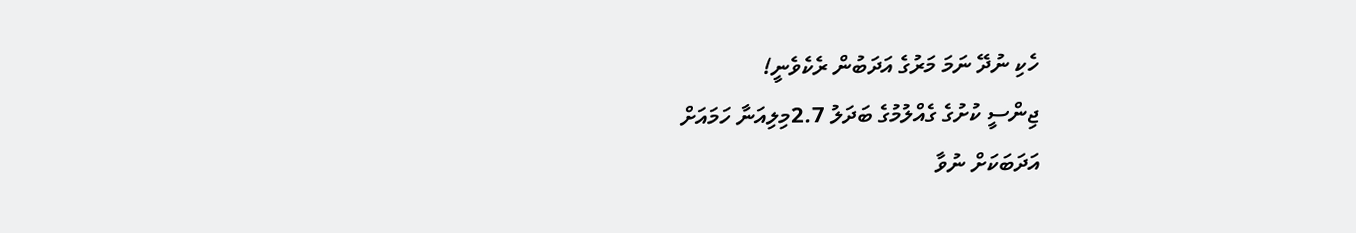ހެކި ނުދޭ ނަމަ މަރުގެ އަދަބުން ރެކެވެނީ!
ޖިންސީ ކުށުގެ ގެއްލުމުގެ ބަދަލު 2.7މިލިއަނާ ހަމައަށް
އަދަބަކަށް ނުވާ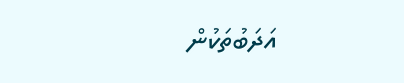އަދަބުތަކުން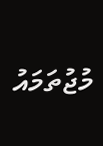މުޖުތަމައު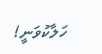ހަލާކުވަނީ!